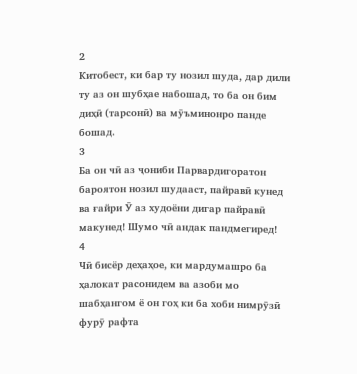2
Китобест, ки бар ту нозил шуда, дар дили ту аз он шубҳае набошад, то ба он бим диҳӣ (тарсонӣ) ва мӯъминонро панде бошад.
3
Ба он чӣ аз ҷониби Парвардигоратон бароятон нозил шудааст, пайравӣ кунед ва ғайри Ӯ аз худоёни дигар пайравӣ макунед! Шумо чӣ андак пандмегиред!
4
Чӣ бисёр деҳаҳое, ки мардумашро ба ҳалокат расонидем ва азоби мо шабҳангом ё он гоҳ ки ба хоби нимрӯзӣ фурӯ рафта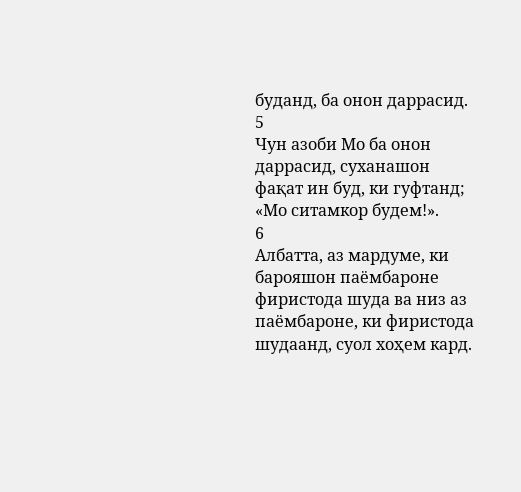буданд, ба онон даррасид.
5
Чун азоби Мо ба онон даррасид, суханашон фақат ин буд, ки гуфтанд; «Мо ситамкор будем!».
6
Албатта, аз мардуме, ки барояшон паёмбароне фиристода шуда ва низ аз паёмбароне, ки фиристода шудаанд, суол хоҳем кард.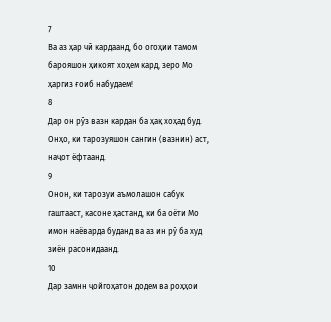7
Ва аз ҳар чӣ кардаанд, бо огоҳии тамом барояшон ҳикоят хоҳем кард, зеро Мо ҳаргиз ғоиб набудаем!
8
Дар он рӯз вазн кардан ба ҳақ хоҳад буд. Онҳо, ки тарозуяшон сангин (вазнин) аст, наҷот ёфтаанд.
9
Онон, ки тарозуи аъмолашон сабук гаштааст, касоне ҳастанд, ки ба оёти Мо имон наёварда буданд ва аз ин рӯ ба худ зиён расонидаанд.
10
Дар замнн ҷойгоҳатон додем ва роҳҳои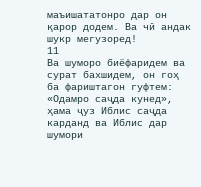маъишататонро дар он қарор додем. Ва чӣ андак шукр мегузоред!
11
Ва шуморо биёфаридем ва сурат бахшидем, он гоҳ ба фариштагон гуфтем: «Одамро саҷда кунед», ҳама ҷуз Иблис саҷда карданд ва Иблис дар шумори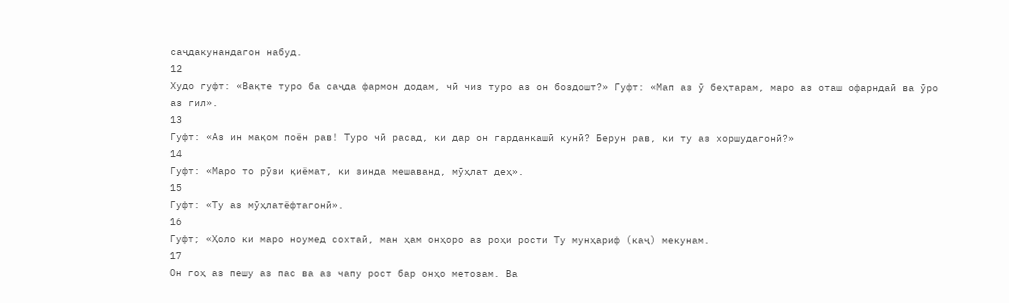саҷдакунандагон набуд.
12
Худо гуфт: «Вақте туро ба саҷда фармон додам, чӣ чиз туро аз он боздошт?» Гуфт: «Мап аз ӯ беҳтарам, маро аз оташ офарндаӣ ва ӯро аз гил».
13
Гуфт: «Аз ин мақом поён рав! Туро чӣ расад, ки дар он гарданкашӣ кунӣ? Берун рав, ки ту аз хоршудагонӣ?»
14
Гуфт: «Маро то рӯзи қиёмат, ки зинда мешаванд, мӯҳлат деҳ».
15
Гуфт: «Ту аз мӯҳлатёфтагонӣ».
16
Гуфт; «Ҳоло ки маро ноумед сохтаӣ, ман ҳам онҳоро аз роҳи рости Ту мунҳариф (каҷ) мекунам.
17
Он гоҳ аз пешу аз пас ва аз чапу рост бар онҳо метозам. Ва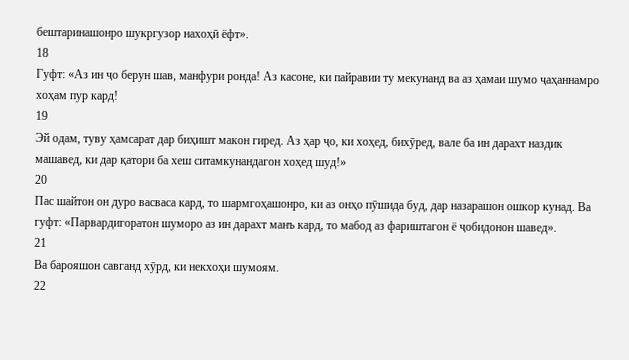бештаринашонро шукргузор нахоҳӣ ёфт».
18
Гуфт: «Аз ин ҷо берун шав, манфури ронда! Аз касоне, ки пайравии ту мекунанд ва аз ҳамаи шумо ҷаҳаннамро хоҳам пур кард!
19
Эй одам, туву ҳамсарат дар биҳишт макон гиред. Аз ҳар ҷо, ки хоҳед, бихӯред, вале ба ин дарахт наздик машавед, ки дар қатори ба хеш ситамкунандагон хоҳед шуд!»
20
Пас шайтон он дуро васваса кард, то шармгоҳашонро, ки аз онҳо пӯшида буд, дар назарашон ошкор кунад. Ва гуфт: «Парвардигоратон шуморо аз ин дарахт манъ кард, то мабод аз фариштагон ё ҷобидонон шавед».
21
Ва барояшон савганд хӯрд, ки некхоҳи шумоям.
22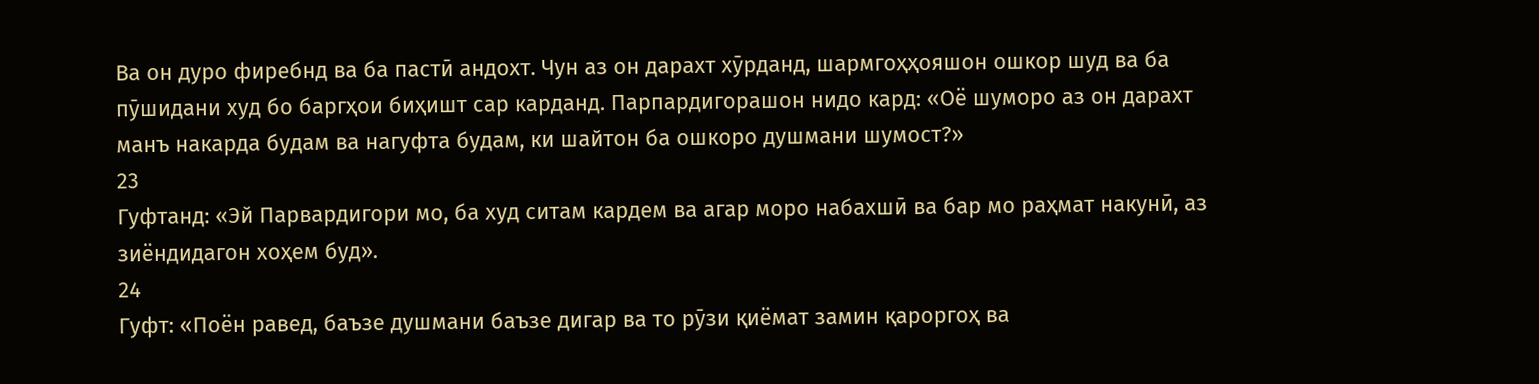Ва он дуро фиребнд ва ба пастӣ андохт. Чун аз он дарахт хӯрданд, шармгоҳҳояшон ошкор шуд ва ба пӯшидани худ бо баргҳои биҳишт сар карданд. Парпардигорашон нидо кард: «Оё шуморо аз он дарахт манъ накарда будам ва нагуфта будам, ки шайтон ба ошкоро душмани шумост?»
23
Гуфтанд: «Эй Парвардигори мо, ба худ ситам кардем ва агар моро набахшӣ ва бар мо раҳмат накунӣ, аз зиёндидагон хоҳем буд».
24
Гуфт: «Поён равед, баъзе душмани баъзе дигар ва то рӯзи қиёмат замин қароргоҳ ва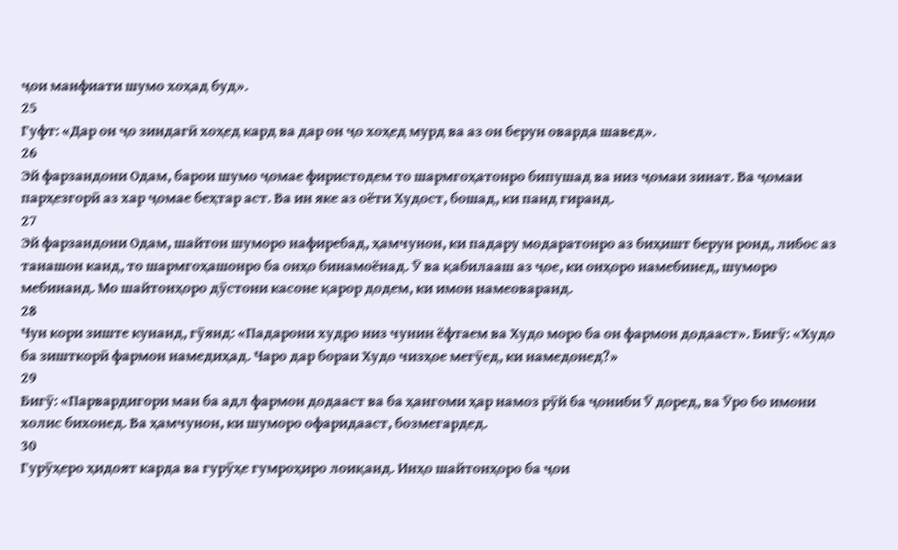ҷои манфиати шумо хоҳад буд».
25
Гуфт: «Дар он ҷо зиндагӣ хоҳед кард ва дар он ҷо хоҳед мурд ва аз он берун оварда шавед».
26
Эй фарзандони Одам, барои шумо ҷомае фиристодем то шармгоҳатонро бипушад ва низ ҷомаи зинат. Ва ҷомаи парҳезгорӣ аз хар ҷомае беҳтар аст. Ва ин яке аз оёти Худост, бошад, ки панд гиранд.
27
Эй фарзандони Одам, шайтон шуморо нафиребад, ҳамчунон, ки падару модаратонро аз биҳишт берун ронд, либос аз танашон канд, то шармгоҳашонро ба онҳо бинамоёнад. Ӯ ва қабилааш аз ҷое, ки онҳоро намебинед, шуморо мебинанд. Мо шайтонҳоро дӯстони касоне қарор додем, ки имон намеоваранд.
28
Чун кори зиште кунанд, гӯянд: «Падарони худро низ чунин ёфтаем ва Худо моро ба он фармон додааст». Бигӯ: «Худо ба зишткорӣ фармон намедиҳад. Чаро дар бораи Худо чизҳое мегӯед, ки намедонед?»
29
Бигӯ: «Парвардигори ман ба адл фармон додааст ва ба ҳангоми ҳар намоз рӯй ба ҷониби Ӯ доред, ва Ӯро бо имони холис бихонед. Ва ҳамчунон, ки шуморо офаридааст, бозмегардед.
30
Гурӯҳеро ҳидоят карда ва гурӯҳе гумроҳиро лоиқанд. Инҳо шайтонҳоро ба ҷои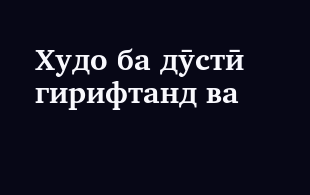Худо ба дӯстӣ гирифтанд ва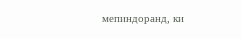мепиндоранд, ки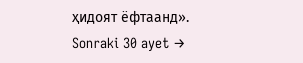ҳидоят ёфтаанд».
Sonraki 30 ayet →